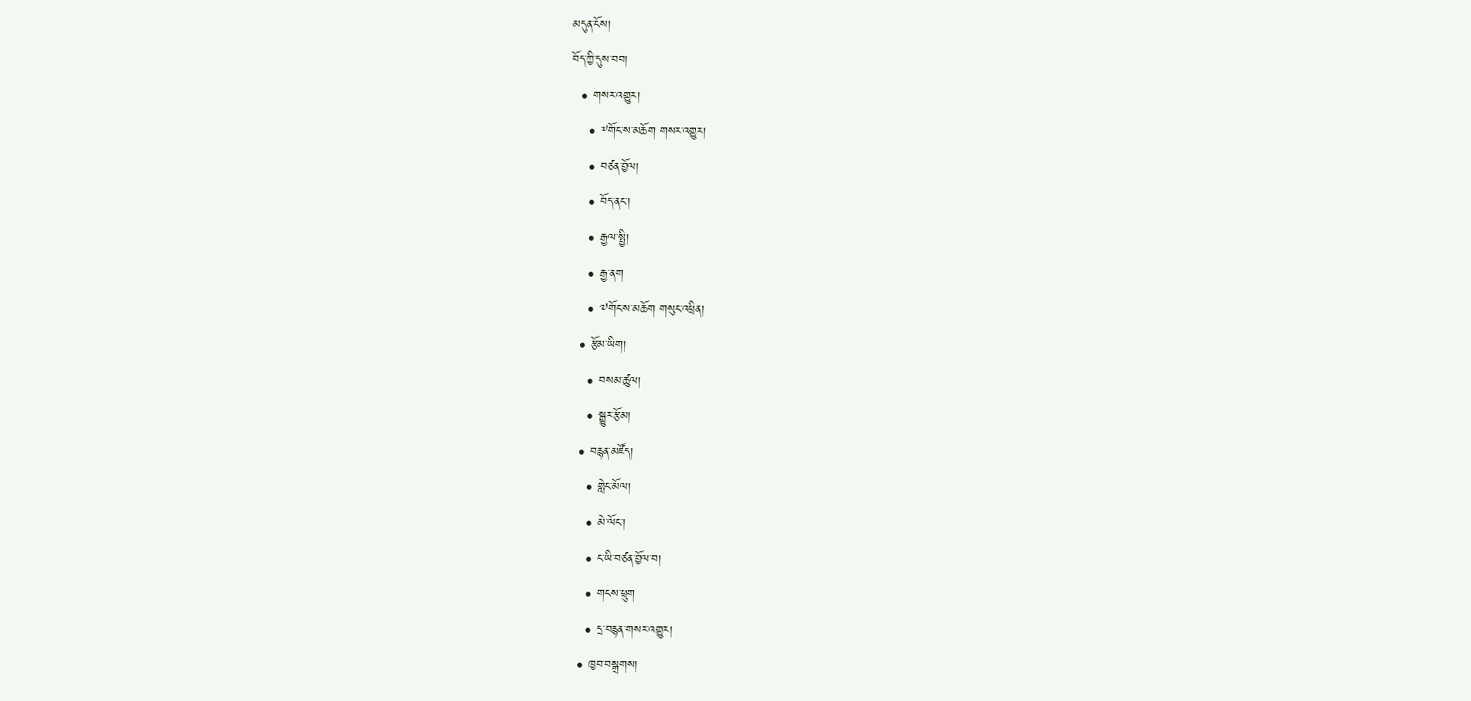མདུན་ངོས།
བོད་ཀྱི་དུས་བབ།
  • གསར་འགྱུར།
    • ༸གོང་ས་མཆོག གསར་འགྱུར།
    • བཙན་བྱོལ།
    • བོད་ནང་།
    • རྒྱལ་སྤྱི།
    • རྒྱ་ནག
    • ༧གོང་ས་མཆོག གསུང་འཕྲིན།
  • རྩོམ་ཡིག།
    • བསམ་ཚུལ།
    • སྒྱུར་རྩོམ།
  • བརྙན་མཛོད།
    • གླེང་མོལ།
    • མེ་ལོང་།
    • ང་ཡི་བཙན་བྱོལ་བ།
    • གངས་ཕྲུག
    • དྲ་བརྙན་གསར་འགྱུར།
  • ཁྱབ་བསྒྲགས།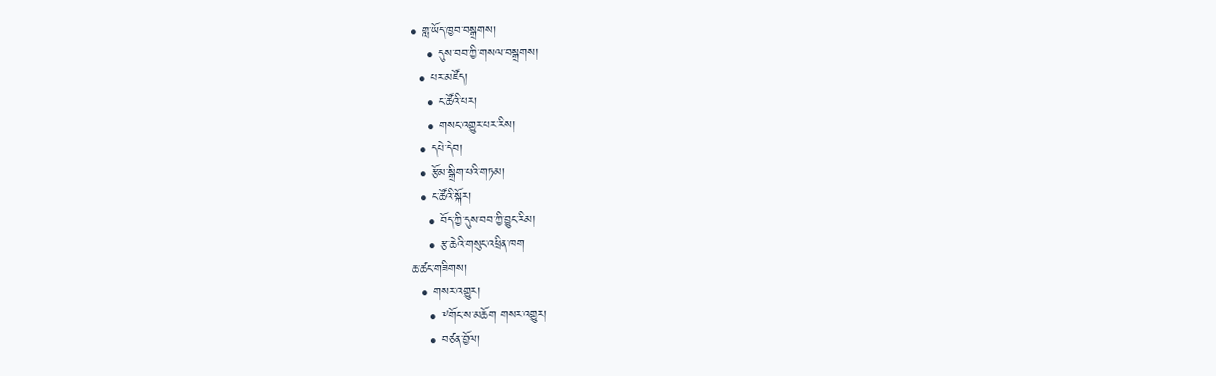• གླ་ཡོད་ཁྱབ་བསྒྲགས།
    • དུས་བབ་ཀྱི་གསལ་བསྒྲགས།
  • པར་མཛོད།
    • ང་ཚོའི་པར།
    • གསང་འགྱུར་པར་རིས།
  • དཔེ་དེབ།
  • རྩོམ་སྒྲིག་པའི་གཏམ།
  • ང་ཚོའི་སྐོར།
    • བོད་ཀྱི་དུས་བབ་ཀྱི་བྱུང་རིམ།
    • རྩ་ཆེའི་གསུང་འཕྲིན་ཁག
ཆ་ཚང་གཟིགས།
  • གསར་འགྱུར།
    • ༸གོང་ས་མཆོག གསར་འགྱུར།
    • བཙན་བྱོལ།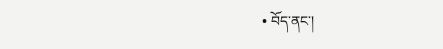• བོད་ནང་།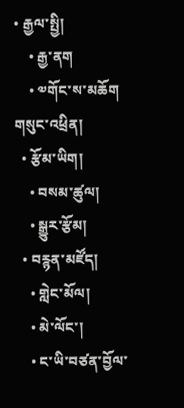• རྒྱལ་སྤྱི།
    • རྒྱ་ནག
    • ༧གོང་ས་མཆོག གསུང་འཕྲིན།
  • རྩོམ་ཡིག།
    • བསམ་ཚུལ།
    • སྒྱུར་རྩོམ།
  • བརྙན་མཛོད།
    • གླེང་མོལ།
    • མེ་ལོང་།
    • ང་ཡི་བཙན་བྱོལ་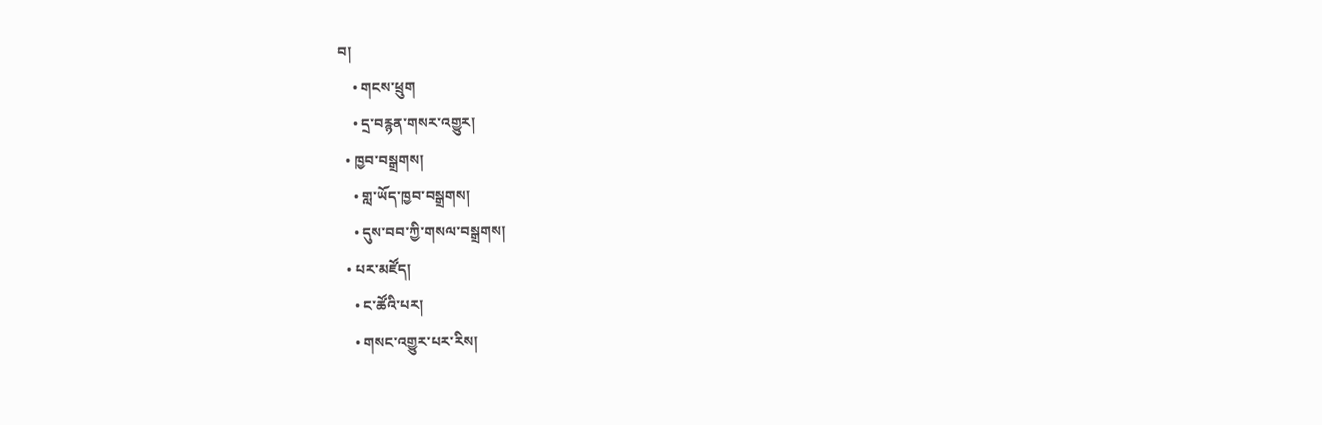བ།
    • གངས་ཕྲུག
    • དྲ་བརྙན་གསར་འགྱུར།
  • ཁྱབ་བསྒྲགས།
    • གླ་ཡོད་ཁྱབ་བསྒྲགས།
    • དུས་བབ་ཀྱི་གསལ་བསྒྲགས།
  • པར་མཛོད།
    • ང་ཚོའི་པར།
    • གསང་འགྱུར་པར་རིས།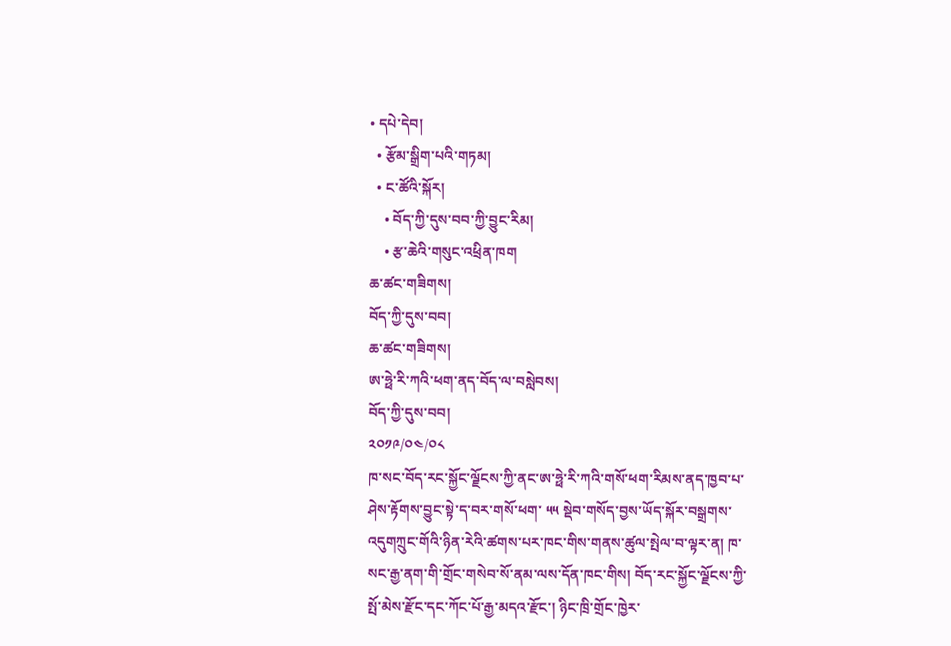• དཔེ་དེབ།
  • རྩོམ་སྒྲིག་པའི་གཏམ།
  • ང་ཚོའི་སྐོར།
    • བོད་ཀྱི་དུས་བབ་ཀྱི་བྱུང་རིམ།
    • རྩ་ཆེའི་གསུང་འཕྲིན་ཁག
ཆ་ཚང་གཟིགས།
བོད་ཀྱི་དུས་བབ།
ཆ་ཚང་གཟིགས།
ཨ་ཧྥེ་རི་ཀའི་ཕག་ནད་བོད་ལ་བསླེབས།
བོད་ཀྱི་དུས་བབ།
༢༠༡༩/༠༤/༠༨
ཁ་སང་བོད་རང་སྐྱོང་ལྗོངས་ཀྱི་ནང་ཨ་ཧྥེ་རི་ཀའི་གསོ་ཕག་རིམས་ནད་ཁྱབ་པ་ཤེས་རྟོགས་བྱུང་སྟེ་ད་བར་གསོ་ཕག་ ༥༥ སྡེབ་གསོད་བྱས་ཡོད་སྐོར་བསྒྲགས་འདུགཀྲུང་གོའི་ཉིན་རེའི་ཚགས་པར་ཁང་གིས་གནས་ཚུལ་སྤེལ་བ་ལྟར་ན། ཁ་སང་རྒྱ་ནག་གི་གྲོང་གསེབ་སོ་ནམ་ལས་དོན་ཁང་གིས། བོད་རང་སྐྱོང་ལྗོངས་ཀྱི་སྤོ་མེས་རྫོང་དང་ཀོང་པོ་རྒྱ་མདའ་རྫོང་། ཉིང་ཁྲི་གྲོང་ཁྱེར་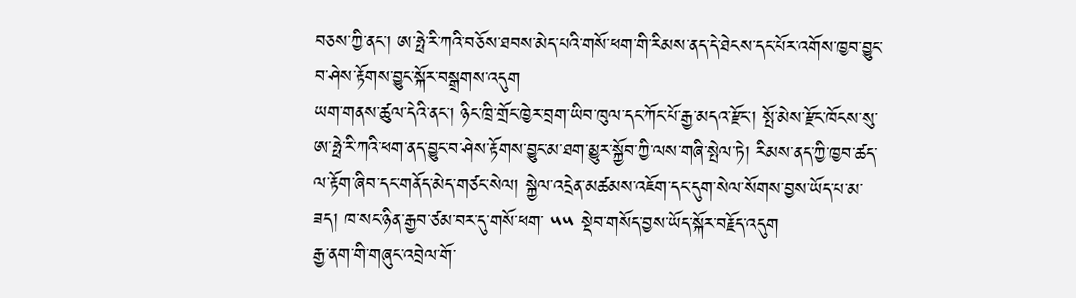བཅས་ཀྱི་ནང་། ཨ་ཧྥེ་རི་ཀའི་བཅོས་ཐབས་མེད་པའི་གསོ་ཕག་གི་རིམས་ནད་དེ་ཐེངས་དང་པོར་འགོས་ཁྱབ་བྱུང་བ་ཤེས་རྟོགས་བྱུང་སྐོར་བསྒྲགས་འདུག
ཡག་གནས་ཚུལ་དེའི་ནང་། ཉིང་ཁྲི་གྲོང་ཁྱེར་བྲག་ཡིབ་ཁུལ་དང་ཀོང་པོ་རྒྱ་མདའ་རྫོང་། སྤོ་མེས་རྫོང་ཁོངས་སུ་ཨ་ཧྥེ་རི་ཀའི་ཕག་ནད་བྱུང་བ་ཤེས་རྟོགས་བྱུང་མ་ཐག་མྱུར་སྐྱོབ་ཀྱི་ལས་གཞི་སྤེལ་ཏེ། རིམས་ནད་ཀྱི་ཁྱབ་ཚད་ལ་རྟོག་ཞིབ་དང་གནོད་མེད་གཙང་སེལ། སྐྱེལ་འདྲེན་མཚམས་འཇོག་དང་དུག་སེལ་སོགས་བྱས་ཡོད་པ་མ་ཟད། ཁ་སང་ཉིན་རྒྱབ་ཙམ་བར་དུ་གསོ་ཕག་ ༥༥ སྡེབ་གསོད་བྱས་ཡོད་སྐོར་བརྗོད་འདུག
རྒྱ་ནག་གི་གཞུང་འབྲེལ་གོ་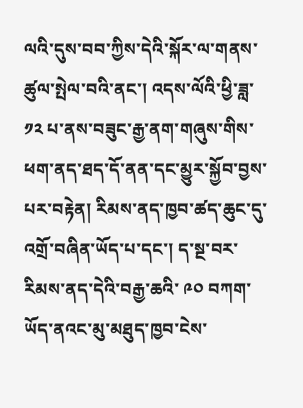ལའི་དུས་བབ་ཀྱིས་དེའི་སྐོར་ལ་གནས་ཚུལ་སྤེལ་བའི་ནང་། འདས་ལོའི་ཕྱི་ཟླ་ ༡༢ པ་ནས་བཟུང་རྒྱ་ནག་གཞུས་གིས་ཕག་ནད་ཐད་དོ་ནན་དང་མྱུར་སྐྱོབ་བྱས་པར་བརྟེན། རིམས་ནད་ཁྱབ་ཚད་ཆུང་དུ་འགྲོ་བཞིན་ཡོད་པ་དང་། ད་སྔ་བར་རིམས་ནད་དེའི་བརྒྱ་ཆའི་ ༩༠ བཀག་ཡོད་ནའང་མུ་མཐུད་ཁྱབ་ངེས་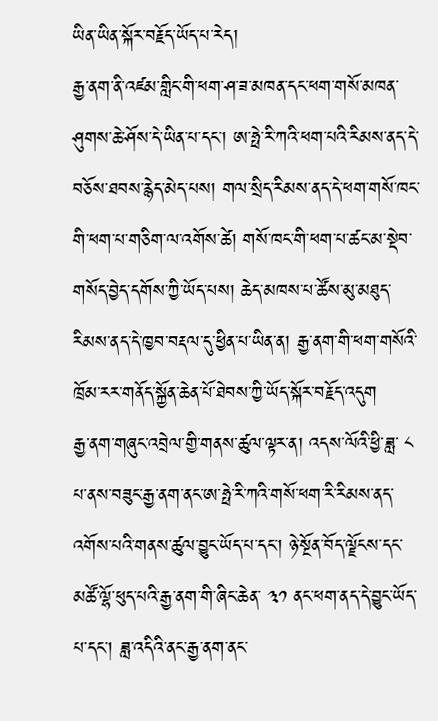ཡིན་ཡིན་སྐོར་བརྗོད་ཡོད་པ་རེད།
རྒྱ་ནག་ནི་འཛམ་གླིང་གི་ཕག་ཤ་ཟ་མཁན་དང་ཕག་གསོ་མཁན་ཤུགས་ཆེ་ཤོས་དེ་ཡིན་པ་དང་། ཨ་ཧྥེ་རི་ཀའི་ཕག་པའི་རིམས་ནད་དེ་བཅོས་ཐབས་རྙེད་མེད་པས། གལ་སྲིད་རིམས་ནད་དེ་ཕག་གསོ་ཁང་གི་ཕག་པ་གཅིག་ལ་འགོས་ཚེ། གསོ་ཁང་གི་ཕག་པ་ཚང་མ་སྡེབ་གསོད་བྱེད་དགོས་ཀྱི་ཡོད་པས། ཆེད་མཁས་པ་ཚོས་མུ་མཐུད་རིམས་ནད་དེ་ཁྱབ་བརྡལ་དུ་ཕྱིན་པ་ཡིན་ན། རྒྱ་ནག་གི་ཕག་གསོའི་ཁྲོམ་རར་གནོད་སྐྱོན་ཆེན་པོ་ཐེབས་ཀྱི་ཡོད་སྐོར་བརྗོད་འདུག
རྒྱ་ནག་གཞུང་འབྲེལ་གྱི་གནས་ཚུལ་ལྟར་ན། འདས་ལོའི་ཕྱི་ཟླ་ ༨ པ་ནས་བཟུང་རྒྱ་ནག་ནང་ཨ་ཧྥེ་རི་ཀའི་གསོ་ཕག་རི་རིམས་ནད་འགོས་པའི་གནས་ཚུལ་བྱུང་ཡོད་པ་དང་། ཉེ་སྔོན་བོད་ལྗོངས་དང་མཚོ་ལྷོ་ཕུད་པའི་རྒྱ་ནག་གི་ཞིང་ཆེན་ ༣༡ ནང་ཕག་ནད་དེ་བྱུང་ཡོད་པ་དང་། ཟླ་འདིའི་ནང་རྒྱ་ནག་ནང་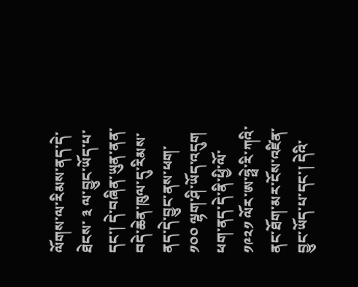ལོགས་ལ་རིམས་ནད་དེ་ཐེངས་ ༣ ལ་བྱུང་ཡོད་པ་དང་། དེ་བཞིན་ཡུན་ནན་བདེ་ཆེན་ཁུལ་དུ་རིམས་ནད་དེ་བྱུང་ནས་ཕག་ ༡༠༠ ལྷག་ཤི་ཡོད་འདུག
ཕག་ནད་དེ་ནི་ཕྱི་ལོ་ ༡༩༢༡ ལོར་ཨ་ཧྥེ་རི་ཀའི་ནང་ཐོག་མར་ངོས་འཛིན་བྱུང་ཡོད་པ་དང་། དེའི་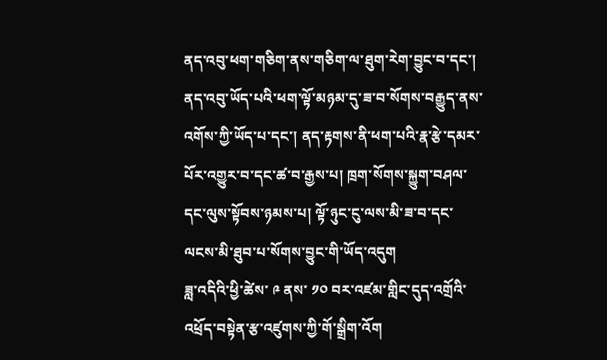ནད་འབུ་ཕག་གཅིག་ནས་གཅིག་ལ་ཐུག་རེག་བྱུང་བ་དང་། ནད་འབུ་ཡོད་པའི་ཕག་ལྟོ་མཉམ་དུ་ཟ་བ་སོགས་བརྒྱུད་ནས་འགོས་ཀྱི་ཡོད་པ་དང་། ནད་རྟགས་ནི་ཕག་པའི་རྣ་རྩེ་དམར་པོར་འགྱུར་བ་དང་ཚ་བ་རྒྱས་པ། ཁྲག་སོགས་སྐྱུག་བཤལ་དང་ལུས་སྟོབས་ཉམས་པ། ལྟོ་ཉུང་ངུ་ལས་མི་ཟ་བ་དང་ལངས་མི་ཐུབ་པ་སོགས་བྱུང་གི་ཡོད་འདུག
ཟླ་འདིའི་ཕྱི་ཚེས་ ༩ ནས་ ༡༠ བར་འཛམ་གླིང་དུད་འགྲོའི་འཕྲོད་བསྟེན་རྩ་འཛུགས་ཀྱི་གོ་སྒྲིག་འོག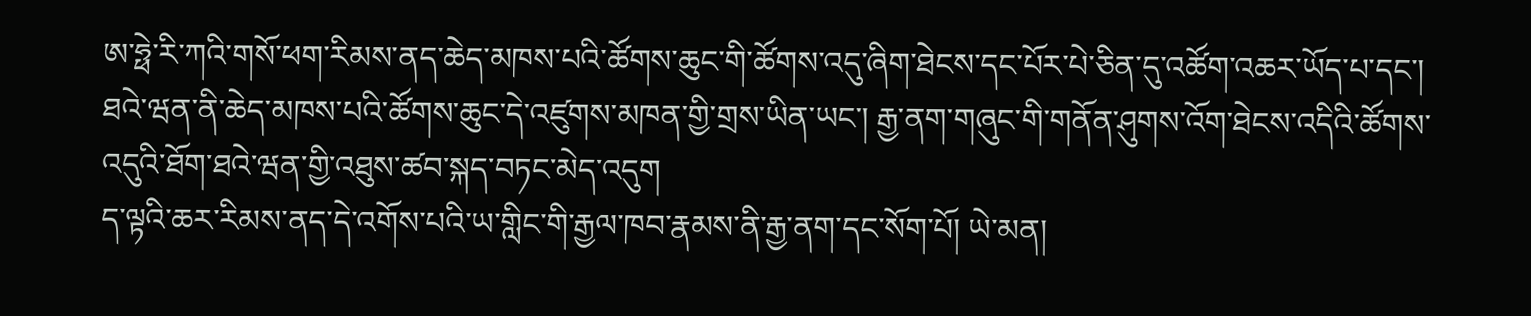ཨ་ཧྥེ་རི་ཀའི་གསོ་ཕག་རིམས་ནད་ཆེད་མཁས་པའི་ཚོགས་ཆུང་གི་ཚོགས་འདུ་ཞིག་ཐེངས་དང་པོར་པེ་ཅིན་དུ་འཚོག་འཆར་ཡོད་པ་དང་། ཐའེ་ཝན་ནི་ཆེད་མཁས་པའི་ཚོགས་ཆུང་དེ་འཛུགས་མཁན་གྱི་གྲས་ཡིན་ཡང་། རྒྱ་ནག་གཞུང་གི་གནོན་ཤུགས་འོག་ཐེངས་འདིའི་ཚོགས་འདུའི་ཐོག་ཐའེ་ཝན་གྱི་འཐུས་ཚབ་སྐད་བཏང་མེད་འདུག
ད་ལྟའི་ཆར་རིམས་ནད་དེ་འགོས་པའི་ཡ་གླིང་གི་རྒྱལ་ཁབ་རྣམས་ནི་རྒྱ་ནག་དང་སོག་པོ། ཡེ་མན།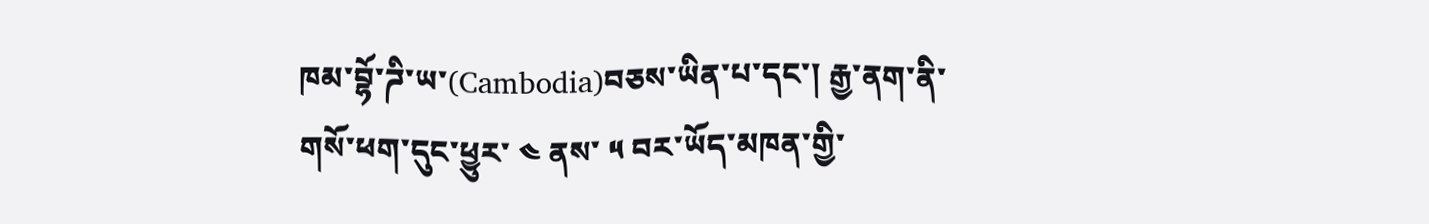ཁམ་བྷོ་ཌི་ཡ་(Cambodia)བཅས་ཡིན་པ་དང་། རྒྱ་ནག་ནི་གསོ་ཕག་དུང་ཕྱུར་ ༤ ནས་ ༥ བར་ཡོད་མཁན་གྱི་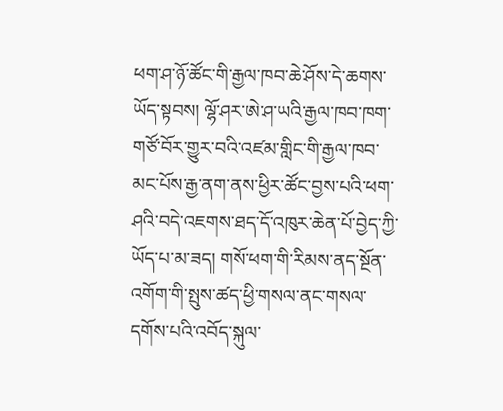ཕག་ཤ་ཉོ་ཚོང་གི་རྒྱལ་ཁབ་ཆེ་ཤོས་དེ་ཆགས་ཡོད་སྟབས། ལྷོ་ཤར་ཨེ་ཤ་ཡའི་རྒྱལ་ཁབ་ཁག་གཙོ་བོར་གྱུར་བའི་འཛམ་གླིང་གི་རྒྱལ་ཁབ་མང་པོས་རྒྱ་ནག་ནས་ཕྱིར་ཚོང་བྱས་པའི་ཕག་ཤའི་བདེ་འཇགས་ཐད་དོ་འཁུར་ཆེན་པོ་བྱེད་ཀྱི་ཡོད་པ་མ་ཟད། གསོ་ཕག་གི་རིམས་ནད་སྔོན་འགོག་གི་སྤུས་ཚད་ཕྱི་གསལ་ནང་གསལ་དགོས་པའི་འབོད་སྐུལ་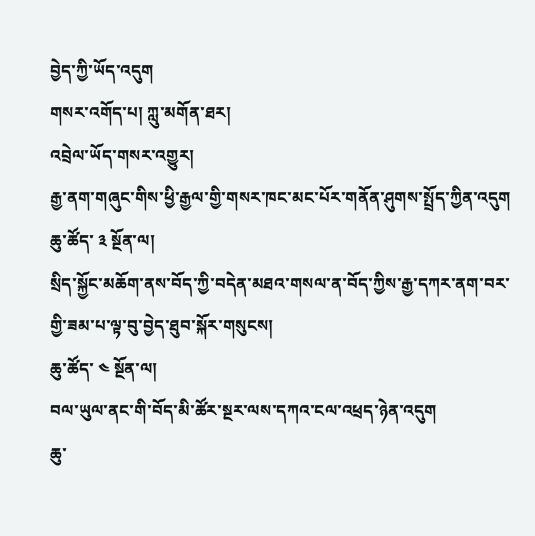བྱེད་ཀྱི་ཡོད་འདུག
གསར་འགོད་པ། ཀླུ་མགོན་ཐར།
འབྲེལ་ཡོད་གསར་འགྱུར།
རྒྱ་ནག་གཞུང་གིས་ཕྱི་རྒྱལ་གྱི་གསར་ཁང་མང་པོར་གནོན་ཤུགས་སྤྲོད་ཀྱིན་འདུག
ཆུ་ཚོད་ ༣ སྔོན་ལ།
སྲིད་སྐྱོང་མཆོག་ནས་བོད་ཀྱི་བདེན་མཐའ་གསལ་ན་བོད་ཀྱིས་རྒྱ་དཀར་ནག་བར་གྱི་ཟམ་པ་ལྟ་བུ་བྱེད་ཐུབ་སྐོར་གསུངས།
ཆུ་ཚོད་ ༤ སྔོན་ལ།
བལ་ཡུལ་ནང་གི་བོད་མི་ཚོར་སྔར་ལས་དཀའ་ངལ་འཕྲད་ཉེན་འདུག
ཆུ་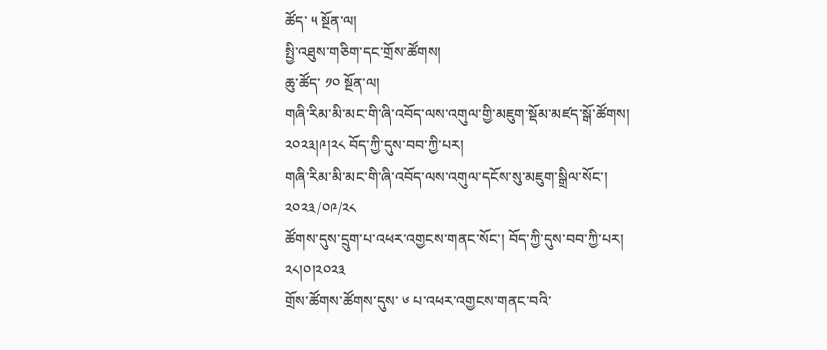ཚོད་ ༥ སྔོན་ལ།
སྤྱི་འཐུས་གཅིག་དང་གྲོས་ཚོགས།
ཆུ་ཚོད་ ༡༠ སྔོན་ལ།
གཞི་རིམ་མི་མང་གི་ཞི་འབོད་ལས་འགུལ་གྱི་མཇུག་སྡོམ་མཛད་སྒོ་ཚོགས། ༢༠༢༣།༩།༢༨ བོད་ཀྱི་དུས་བབ་ཀྱི་པར།
གཞི་རིམ་མི་མང་གི་ཞི་འབོད་ལས་འགུལ་དངོས་སུ་མཇུག་སྒྲིལ་སོང་།
༢༠༢༣/༠༩/༢༨
ཚོགས་དུས་དྲུག་པ་འཕར་འགྱངས་གནང་སོང་། བོད་ཀྱི་དུས་བབ་ཀྱི་པར། ༢༨།༠།༢༠༢༣
གྲོས་ཚོགས་ཚོགས་དུས་ ༦ པ་འཕར་འགྱངས་གནང་བའི་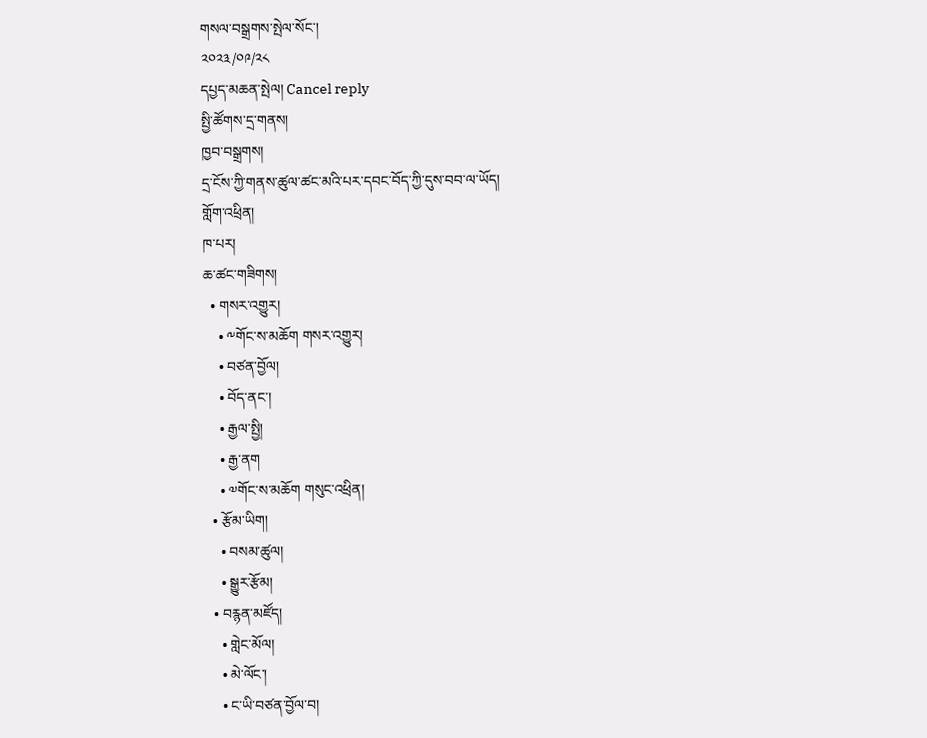གསལ་བསྒྲགས་སྤེལ་སོང་།
༢༠༢༣/༠༩/༢༨
དཔྱད་མཆན་སྤེལ། Cancel reply
སྤྱི་ཚོགས་དྲ་གནས།
ཁྱབ་བསྒྲགས།
དྲ་ངོས་ཀྱི་གནས་ཚུལ་ཚང་མའི་པར་དབང་བོད་ཀྱི་དུས་བབ་ལ་ཡོད།
གློག་འཕྲིན།
ཁ་པར།
ཆ་ཚང་གཟིགས།
  • གསར་འགྱུར།
    • ༸གོང་ས་མཆོག གསར་འགྱུར།
    • བཙན་བྱོལ།
    • བོད་ནང་།
    • རྒྱལ་སྤྱི།
    • རྒྱ་ནག
    • ༧གོང་ས་མཆོག གསུང་འཕྲིན།
  • རྩོམ་ཡིག།
    • བསམ་ཚུལ།
    • སྒྱུར་རྩོམ།
  • བརྙན་མཛོད།
    • གླེང་མོལ།
    • མེ་ལོང་།
    • ང་ཡི་བཙན་བྱོལ་བ།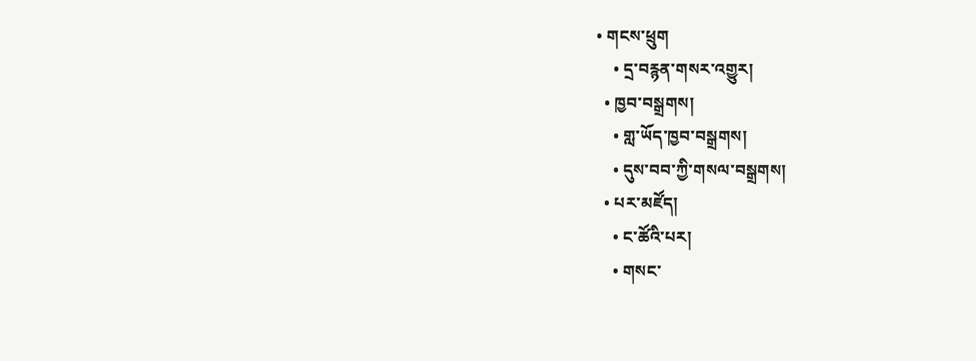• གངས་ཕྲུག
    • དྲ་བརྙན་གསར་འགྱུར།
  • ཁྱབ་བསྒྲགས།
    • གླ་ཡོད་ཁྱབ་བསྒྲགས།
    • དུས་བབ་ཀྱི་གསལ་བསྒྲགས།
  • པར་མཛོད།
    • ང་ཚོའི་པར།
    • གསང་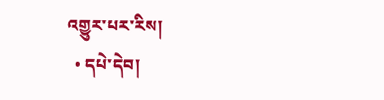འགྱུར་པར་རིས།
  • དཔེ་དེབ།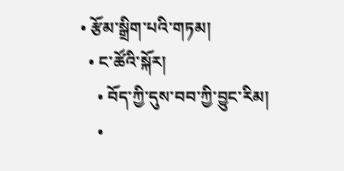• རྩོམ་སྒྲིག་པའི་གཏམ།
  • ང་ཚོའི་སྐོར།
    • བོད་ཀྱི་དུས་བབ་ཀྱི་བྱུང་རིམ།
    •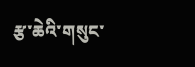རྩ་ཆེའི་གསུང་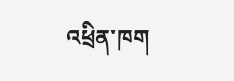འཕྲིན་ཁག